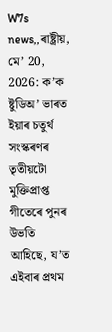W7s news,,ৰাষ্ট্ৰীয়, মে’ 20, 2026: ক’ক ষ্টুডিঅ’ ভাৰত ইয়াৰ চতুৰ্থ সংস্কৰণৰ তৃতীয়টো মুক্তিপ্ৰাপ্ত গীতেৰে পুনৰ উভতি আহিছে, য’ত এইবাৰ প্ৰথম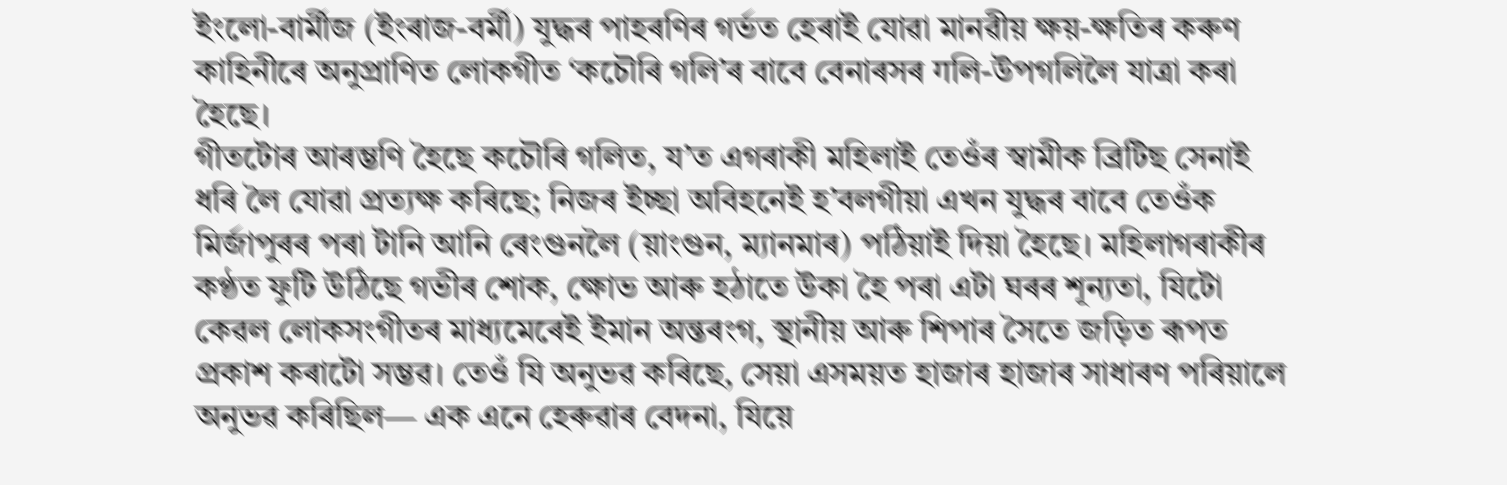ইংলো-বাৰ্মীজ (ইংৰাজ-বৰ্মী) যুদ্ধৰ পাহৰণিৰ গৰ্ভত হেৰাই যোৱা মানৱীয় ক্ষয়-ক্ষতিৰ কৰুণ কাহিনীৰে অনুপ্ৰাণিত লোকগীত ‘কচৌৰি গলি’ৰ বাবে বেনাৰসৰ गলি-উপগলিলৈ যাত্ৰা কৰা হৈছে।
গীতটোৰ আৰম্ভণি হৈছে কচৌৰি গলিত, য’ত এগৰাকী মহিলাই তেওঁৰ স্বামীক ব্ৰিটিছ সেনাই ধৰি লৈ যোৱা প্ৰত্যক্ষ কৰিছে; নিজৰ ইচ্ছা অবিহনেই হ’বলগীয়া এখন যুদ্ধৰ বাবে তেওঁক মিৰ্জাপুৰৰ পৰা টানি আনি ৰেংগুনলৈ (য়াংগুন, ম্যানমাৰ) পঠিয়াই দিয়া হৈছে। মহিলাগৰাকীৰ কণ্ঠত ফুটি উঠিছে গভীৰ শোক, ক্ষোভ আৰু হঠাতে উকা হৈ পৰা এটা ঘৰৰ শূন্যতা, যিটো কেৱল লোকসংগীতৰ মাধ্যমেৰেই ইমান অন্তৰংগ, স্থানীয় আৰু শিপাৰ সৈতে জড়িত ৰূপত প্ৰকাশ কৰাটো সম্ভৱ। তেওঁ যি অনুভৱ কৰিছে, সেয়া এসময়ত হাজাৰ হাজাৰ সাধাৰণ পৰিয়ালে অনুভৱ কৰিছিল— এক এনে হেৰুৱাৰ বেদনা, যিয়ে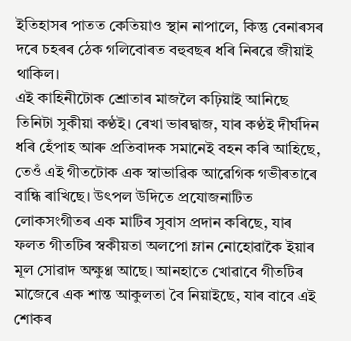ইতিহাসৰ পাতত কেতিয়াও স্থান নাপালে, কিন্তু বেনাৰসৰ দৰে চহৰৰ ঠেক গলিবোৰত বহুবছৰ ধৰি নিৰৱে জীয়াই থাকিল।
এই কাহিনীটোক শ্ৰোতাৰ মাজলৈ কঢ়িয়াই আনিছে তিনিটা সুকীয়া কণ্ঠই। ৰেখা ভাৰদ্বাজ, যাৰ কণ্ঠই দীৰ্ঘদিন ধৰি হেঁপাহ আৰু প্ৰতিবাদক সমানেই বহন কৰি আহিছে, তেওঁ এই গীতটোক এক স্বাভাৱিক আৱেগিক গভীৰতাৰে বান্ধি ৰাখিছে। উৎপল উদিতে প্ৰযোজনাটিত লোকসংগীতৰ এক মাটিৰ সুবাস প্ৰদান কৰিছে, যাৰ ফলত গীতটিৰ স্বকীয়তা অলপো ম্লান নোহোৱাকৈ ইয়াৰ মূল সোৱাদ অক্ষুণ্ণ আছে। আনহাতে খোৱাবে গীতটিৰ মাজেৰে এক শান্ত আকুলতা বৈ নিয়াইছে, যাৰ বাবে এই শোকৰ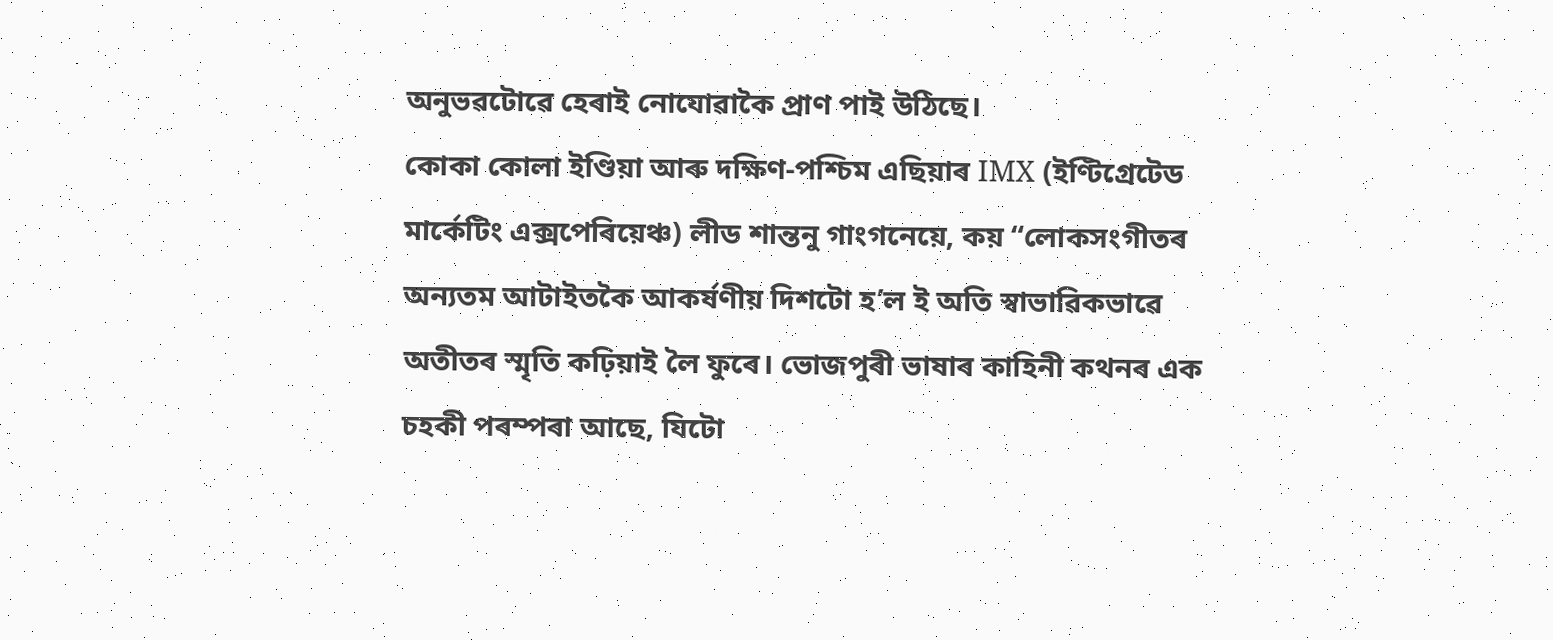অনুভৱটোৱে হেৰাই নোযোৱাকৈ প্ৰাণ পাই উঠিছে।
কোকা কোলা ইণ্ডিয়া আৰু দক্ষিণ-পশ্চিম এছিয়াৰ IMX (ইণ্টিগ্ৰেটেড মাৰ্কেটিং এক্সপেৰিয়েঞ্চ) লীড শান্তনু গাংগনেয়ে, কয় “লোকসংগীতৰ অন্যতম আটাইতকৈ আকৰ্ষণীয় দিশটো হ’ল ই অতি স্বাভাৱিকভাৱে অতীতৰ স্মৃতি কঢ়িয়াই লৈ ফুৰে। ভোজপুৰী ভাষাৰ কাহিনী কথনৰ এক চহকী পৰম্পৰা আছে, যিটো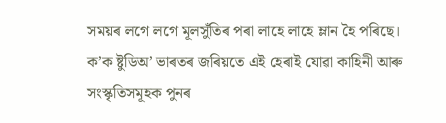সময়ৰ লগে লগে মূলসুঁতিৰ পৰা লাহে লাহে ম্লান হৈ পৰিছে। ক’ক ষ্টুডিঅ’ ভাৰতৰ জৰিয়তে এই হেৰাই যোৱা কাহিনী আৰু সংস্কৃতিসমূহক পুনৰ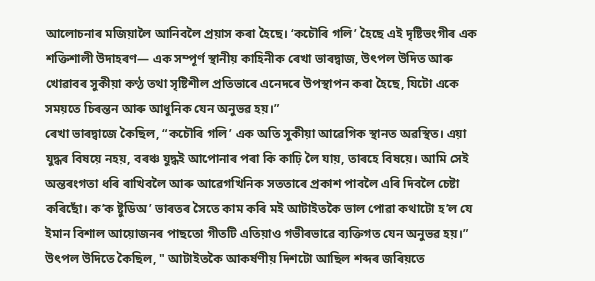আলোচনাৰ মজিয়ালৈ আনিবলৈ প্ৰয়াস কৰা হৈছে। ‘কচৌৰি গলি’ হৈছে এই দৃষ্টিভংগীৰ এক শক্তিশালী উদাহৰণ— এক সম্পূৰ্ণ স্থানীয় কাহিনীক ৰেখা ভাৰদ্বাজ, উৎপল উদিত আৰু খোৱাবৰ সুকীয়া কণ্ঠ তথা সৃষ্টিশীল প্ৰতিভাৰে এনেদৰে উপস্থাপন কৰা হৈছে, যিটো একে সময়তে চিৰন্তন আৰু আধুনিক যেন অনুভৱ হয়।”
ৰেখা ভাৰদ্বাজে কৈছিল, “কচৌৰি গলি’ এক অতি সুকীয়া আৱেগিক স্থানত অৱস্থিত। এয়া যুদ্ধৰ বিষয়ে নহয়, বৰঞ্চ যুদ্ধই আপোনাৰ পৰা কি কাঢ়ি লৈ যায়, তাৰহে বিষয়ে। আমি সেই অন্তৰংগতা ধৰি ৰাখিবলৈ আৰু আৱেগখিনিক সততাৰে প্ৰকাশ পাবলৈ এৰি দিবলৈ চেষ্টা কৰিছোঁ। ক’ক ষ্টুডিঅ’ ভাৰতৰ সৈতে কাম কৰি মই আটাইতকৈ ভাল পোৱা কথাটো হ’ল যে ইমান বিশাল আয়োজনৰ পাছতো গীতটি এতিয়াও গভীৰভাৱে ব্যক্তিগত যেন অনুভৱ হয়।”
উৎপল উদিতে কৈছিল, " আটাইতকৈ আকৰ্ষণীয় দিশটো আছিল শব্দৰ জৰিয়তে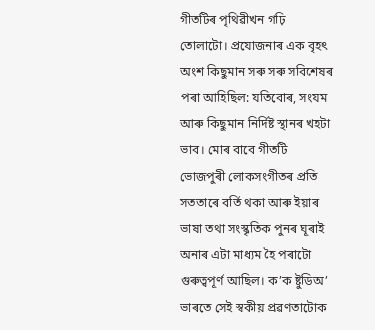গীতটিৰ পৃথিৱীখন গঢ়ি তোলাটো। প্ৰযোজনাৰ এক বৃহৎ অংশ কিছুমান সৰু সৰু সবিশেষৰ পৰা আহিছিল: যতিবোৰ, সংযম আৰু কিছুমান নিৰ্দিষ্ট স্থানৰ খহটা ভাব। মোৰ বাবে গীতটি ভোজপুৰী লোকসংগীতৰ প্ৰতি সততাৰে বৰ্তি থকা আৰু ইয়াৰ ভাষা তথা সংস্কৃতিক পুনৰ ঘূৰাই অনাৰ এটা মাধ্যম হৈ পৰাটো গুৰুত্বপূৰ্ণ আছিল। ক’ক ষ্টুডিঅ’ ভাৰতে সেই স্বকীয় প্ৰৱণতাটোক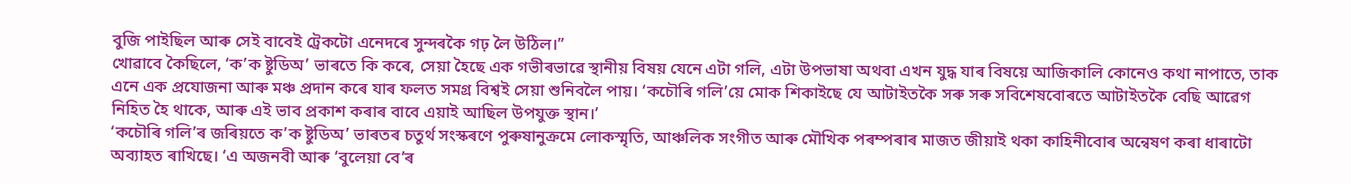বুজি পাইছিল আৰু সেই বাবেই ট্ৰেকটো এনেদৰে সুন্দৰকৈ গঢ় লৈ উঠিল।”
খোৱাবে কৈছিলে, ‘ক’ক ষ্টুডিঅ’ ভাৰতে কি কৰে, সেয়া হৈছে এক গভীৰভাৱে স্থানীয় বিষয় যেনে এটা গলি, এটা উপভাষা অথবা এখন যুদ্ধ যাৰ বিষয়ে আজিকালি কোনেও কথা নাপাতে, তাক এনে এক প্ৰযোজনা আৰু মঞ্চ প্ৰদান কৰে যাৰ ফলত সমগ্ৰ বিশ্বই সেয়া শুনিবলৈ পায়। ‘কচৌৰি গলি’য়ে মোক শিকাইছে যে আটাইতকৈ সৰু সৰু সবিশেষবোৰতে আটাইতকৈ বেছি আৱেগ নিহিত হৈ থাকে, আৰু এই ভাব প্ৰকাশ কৰাৰ বাবে এয়াই আছিল উপযুক্ত স্থান।’
‘কচৌৰি গলি’ৰ জৰিয়তে ক’ক ষ্টুডিঅ’ ভাৰতৰ চতুৰ্থ সংস্কৰণে পুৰুষানুক্ৰমে লোকস্মৃতি, আঞ্চলিক সংগীত আৰু মৌখিক পৰম্পৰাৰ মাজত জীয়াই থকা কাহিনীবোৰ অন্বেষণ কৰা ধাৰাটো অব্যাহত ৰাখিছে। ‘এ অজনবী আৰু ‘বুলেয়া বে’ৰ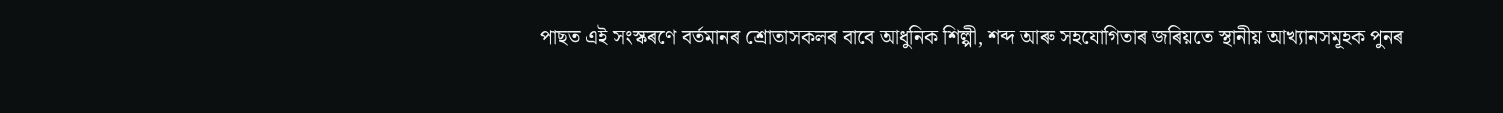পাছত এই সংস্কৰণে বৰ্তমানৰ শ্ৰোতাসকলৰ বাবে আধুনিক শিল্পী, শব্দ আৰু সহযোগিতাৰ জৰিয়তে স্থানীয় আখ্যানসমূহক পুনৰ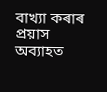বাখ্যা কৰাৰ প্ৰয়াস অব্যাহত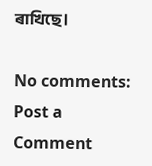ৰাখিছে।

No comments:
Post a Comment